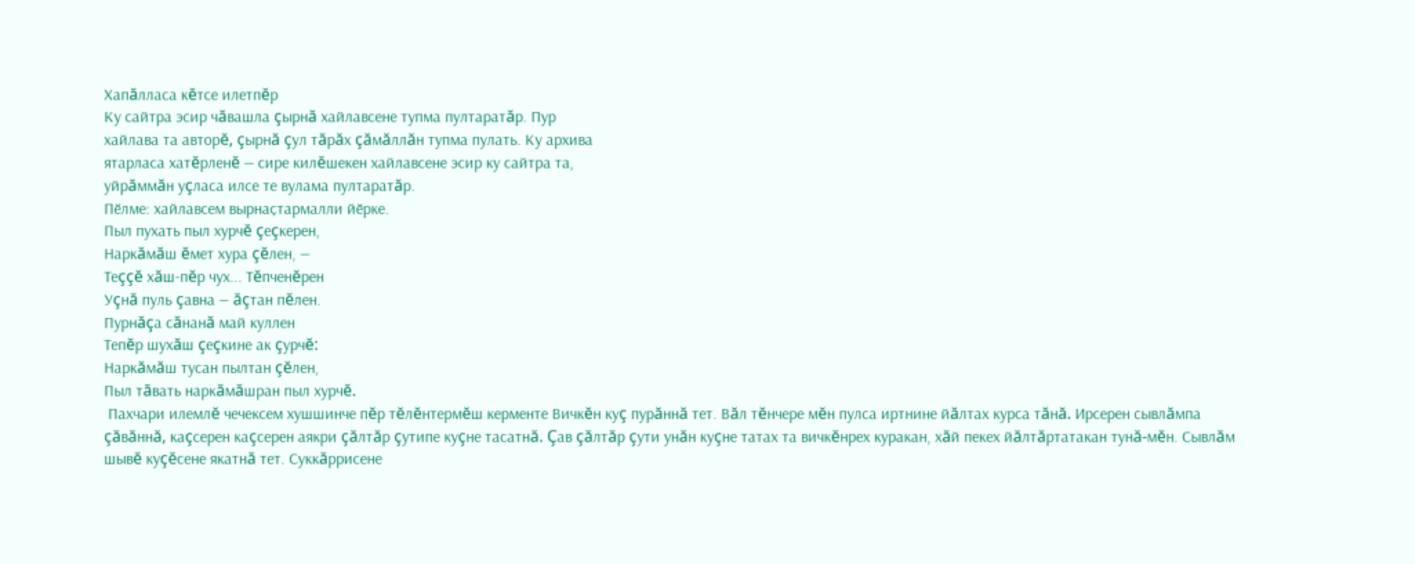Хапăлласа кĕтсе илетпĕр
Ку сайтра эсир чăвашла çырнă хайлавсене тупма пултаратăр. Пур
хайлава та авторĕ, çырнă çул тăрăх çăмăллăн тупма пулать. Ку архива
ятарласа хатĕрленĕ — сире килĕшекен хайлавсене эсир ку сайтра та,
уйрăммăн уçласа илсе те вулама пултаратăр.
Пӗлме: хайлавсем вырнаҫтармалли йӗрке.
Пыл пухать пыл хурчĕ çеçкерен,
Наркăмăш ĕмет хура çĕлен, —
Теççĕ хăш-пĕр чух... Тĕпченĕрен
Уçнă пуль çавна — ăçтан пĕлен.
Пурнăçа сăнанă май куллен
Тепĕр шухăш çеçкине ак çурчĕ:
Наркăмăш тусан пылтан çĕлен,
Пыл тăвать наркăмăшран пыл хурчĕ.
 Пахчари илемлĕ чечексем хушшинче пĕр тĕлĕнтермĕш керменте Вичкĕн куç пурăннă тет. Вăл тĕнчере мĕн пулса иртнине йăлтах курса тăнă. Ирсерен сывлăмпа çăвăннă, каçсерен каçсерен аякри çăлтăр çутипе куçне тасатнă. Çав çăлтăр çути унăн куçне татах та вичкĕнрех куракан, хăй пекех йăлтăртатакан тунă-мĕн. Сывлăм шывĕ куçĕсене якатнă тет. Суккăррисене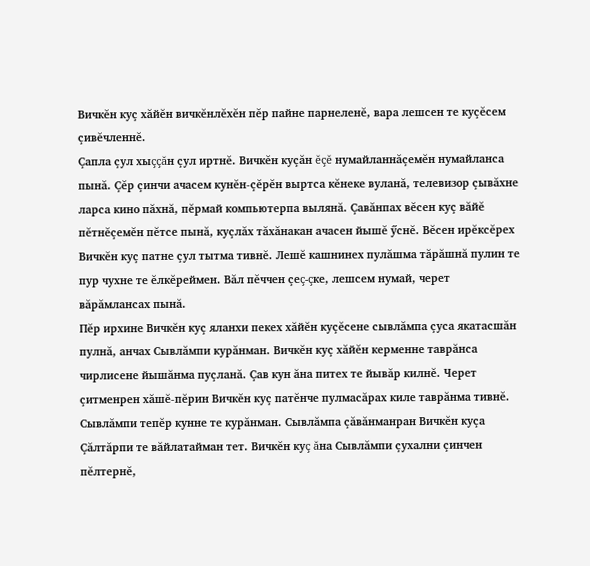Вичкĕн куç хăйĕн вичкĕнлĕхĕн пĕр пайне парнеленĕ, вара лешсен те куçĕсем çивĕчленнĕ.
Çапла çул хыççăн çул иртнĕ. Вичкĕн куçăн ĕçĕ нумайланнăçемĕн нумайланса пынă. Çĕр çинчи ачасем кунĕн-çĕрĕн выртса кĕнеке вуланă, телевизор çывăхне ларса кино пăхнă, пĕрмай компьютерпа вылянă. Çавăнпах вĕсен куç вăйĕ пĕтнĕçемĕн пĕтсе пынă, куçлăх тăхăнакан ачасен йышĕ ӳснĕ. Вĕсен ирĕксĕрех Вичкĕн куç патне çул тытма тивнĕ. Лешĕ кашнинех пулăшма тăрăшнă пулин те пур чухне те ĕлкĕреймен. Вăл пĕччен çеç-çке, лешсем нумай, черет вăрăмлансах пынă.
Пĕр ирхине Вичкĕн куç яланхи пекех хăйĕн куçĕсене сывлăмпа çуса якатасшăн пулнă, анчах Сывлăмпи курăнман. Вичкĕн куç хăйĕн керменне таврăнса чирлисене йышăнма пуçланă. Çав кун ăна питех те йывăр килнĕ. Черет çитменрен хăшĕ-пĕрин Вичкĕн куç патĕнче пулмасăрах киле таврăнма тивнĕ. Сывлăмпи тепĕр кунне те курăнман. Сывлăмпа çăвăнманран Вичкĕн куçа Çăлтăрпи те вăйлатайман тет. Вичкĕн куç ăна Сывлăмпи çухални çинчен пĕлтернĕ,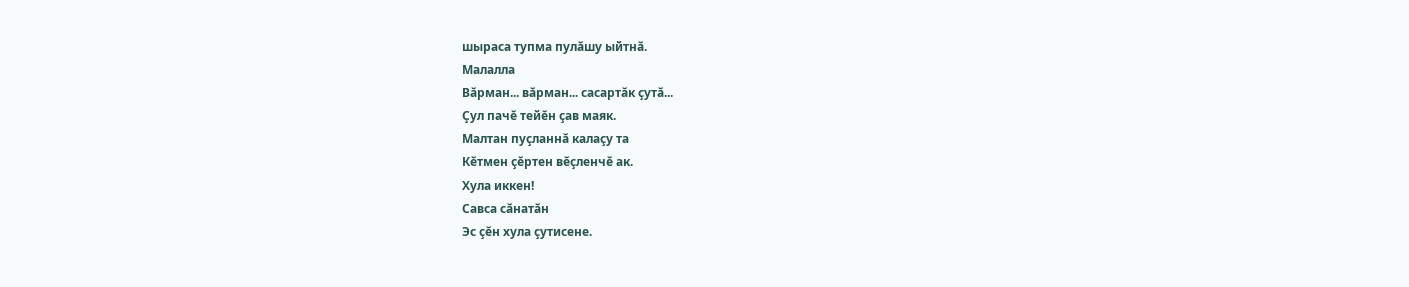шыраса тупма пулăшу ыйтнă.
Малалла
Вăрман... вăрман... сасартăк çутă...
Çул пачĕ тейĕн çав маяк.
Малтан пуçланнă калаçу та
Кĕтмен çĕртен вĕçленчĕ ак.
Хула иккен!
Савса сăнатăн
Эс çĕн хула çутисене.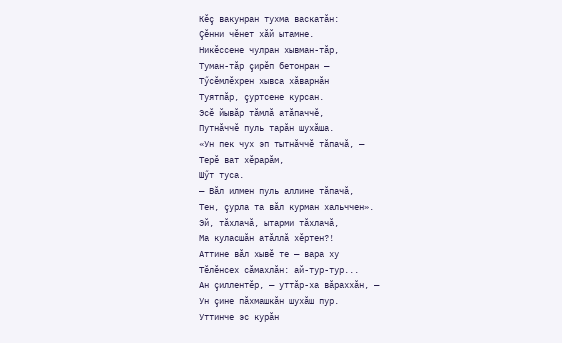Кĕç вакунран тухма васкатăн:
Çĕнни чĕнет хăй ытамне.
Никĕссене чулран хывман-тăр,
Туман-тăр çирĕп бетонран —
Тӳсĕмлĕхрен хывса хăварнăн
Туятпăр, çуртсене курсан.
Эсĕ йывăр тăмлă атăпаччĕ,
Путнăччĕ пуль тарăн шухăша.
«Ун пек чух эп тытнăччĕ тăпачă, —
Терĕ ват хĕрарăм,
Шӳт туса.
— Вăл илмен пуль аллине тăпачă,
Тен, çурла та вăл курман хальччен».
Эй, тăхлачă, ытарми тăхлачă,
Ма куласшăн атăллă хĕртен?!
Аттине вăл хывĕ те — вара ху
Тĕлĕнсех сăмахлăн: ай-тур-тур...
Ан çиллентĕр, — уттăр-ха вăраххăн, —
Ун çине пăхмашкăн шухăш пур.
Уттинче эс курăн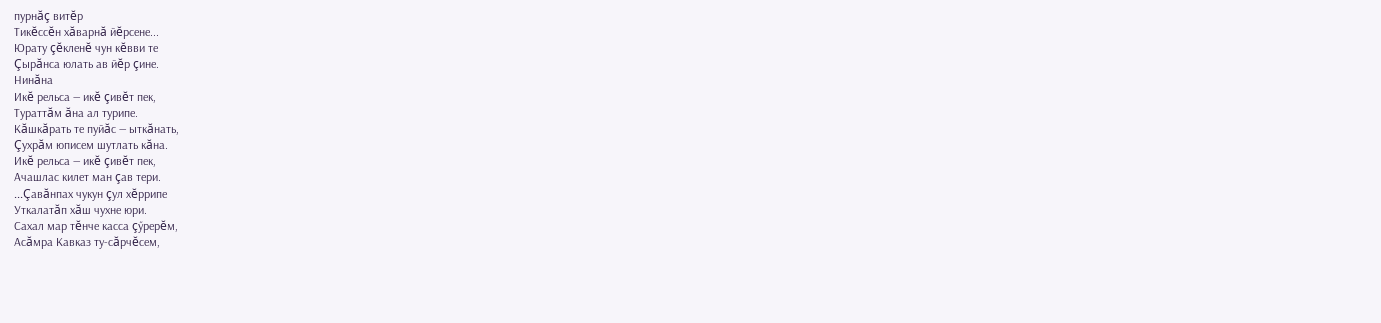пурнăç витĕр
Тикĕссĕн хăварнă йĕрсене...
Юрату çĕкленĕ чун кĕвви те
Çырăнса юлать ав йĕр çине.
Нинăна
Икĕ рельса — икĕ çивĕт пек,
Тураттăм ăна ал турипе.
Кăшкăрать те пуйăс — ыткăнать,
Çухрăм юписем шутлать кăна.
Икĕ рельса — икĕ çивĕт пек,
Ачашлас килет ман çав тери.
...Çавăнпах чукун çул хĕррипе
Уткалатăп хăш чухне юри.
Сахал мар тĕнче касса çӳрерĕм,
Асăмра Кавказ ту-сăрчĕсем,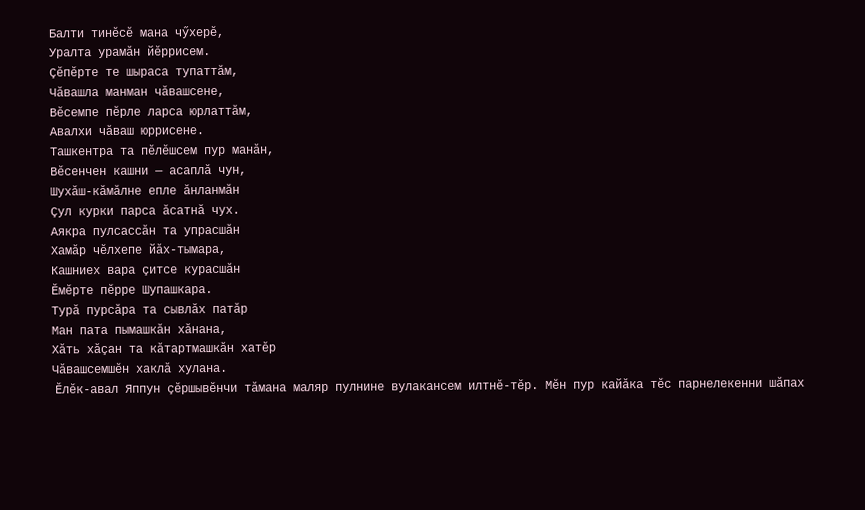Балти тинĕсĕ мана чӳхерĕ,
Уралта урамăн йĕррисем.
Çĕпĕрте те шыраса тупаттăм,
Чăвашла манман чăвашсене,
Вĕсемпе пĕрле ларса юрлаттăм,
Авалхи чăваш юррисене.
Ташкентра та пĕлĕшсем пур манăн,
Вĕсенчен кашни — асаплă чун,
Шухăш-кăмăлне епле ăнланмăн
Çул курки парса ăсатнă чух.
Аякра пулсассăн та упрасшăн
Хамăр чĕлхепе йăх-тымара,
Кашниех вара çитсе курасшăн
Ĕмĕрте пĕрре Шупашкара.
Турă пурсăра та сывлăх патăр
Ман пата пымашкăн хăнана,
Хăть хăçан та кăтартмашкăн хатĕр
Чăвашсемшĕн хаклă хулана.
 Ĕлĕк-авал Яппун çĕршывĕнчи тăмана маляр пулнине вулакансем илтнĕ-тĕр. Мĕн пур кайăка тĕс парнелекенни шăпах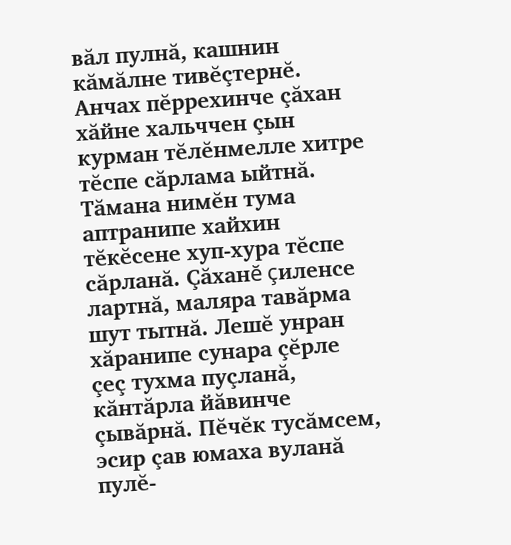вăл пулнă, кашнин кăмăлне тивĕçтернĕ. Анчах пĕррехинче çăхан хăйне хальччен çын курман тĕлĕнмелле хитре тĕспе сăрлама ыйтнă. Тăмана нимĕн тума аптранипе хайхин тĕкĕсене хуп-хура тĕспе сăрланă. Çăханĕ çиленсе лартнă, маляра тавăрма шут тытнă. Лешĕ унран хăранипе сунара çĕрле çеç тухма пуçланă, кăнтăрла йăвинче çывăрнă. Пĕчĕк тусăмсем, эсир çав юмаха вуланă пулĕ-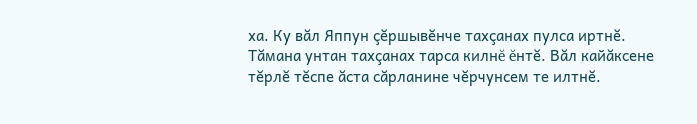ха. Ку вăл Яппун çĕршывĕнче тахçанах пулса иртнĕ.
Тăмана унтан тахçанах тарса килнĕ ĕнтĕ. Вăл кайăксене тĕрлĕ тĕспе ăста сăрланине чĕрчунсем те илтнĕ.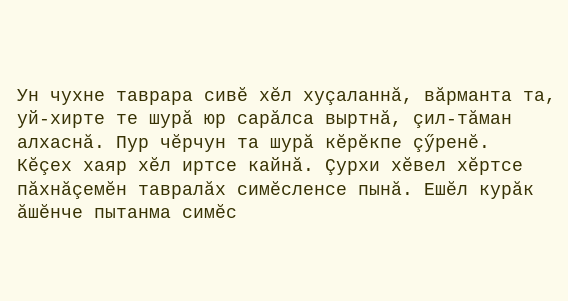Ун чухне таврара сивĕ хĕл хуçаланнă, вăрманта та, уй-хирте те шурă юр сарăлса выртнă, çил-тăман алхаснă. Пур чĕрчун та шурă кĕрĕкпе çӳренĕ.
Кĕçех хаяр хĕл иртсе кайнă. Çурхи хĕвел хĕртсе пăхнăçемĕн тавралăх симĕсленсе пынă. Ешĕл курăк ăшĕнче пытанма симĕс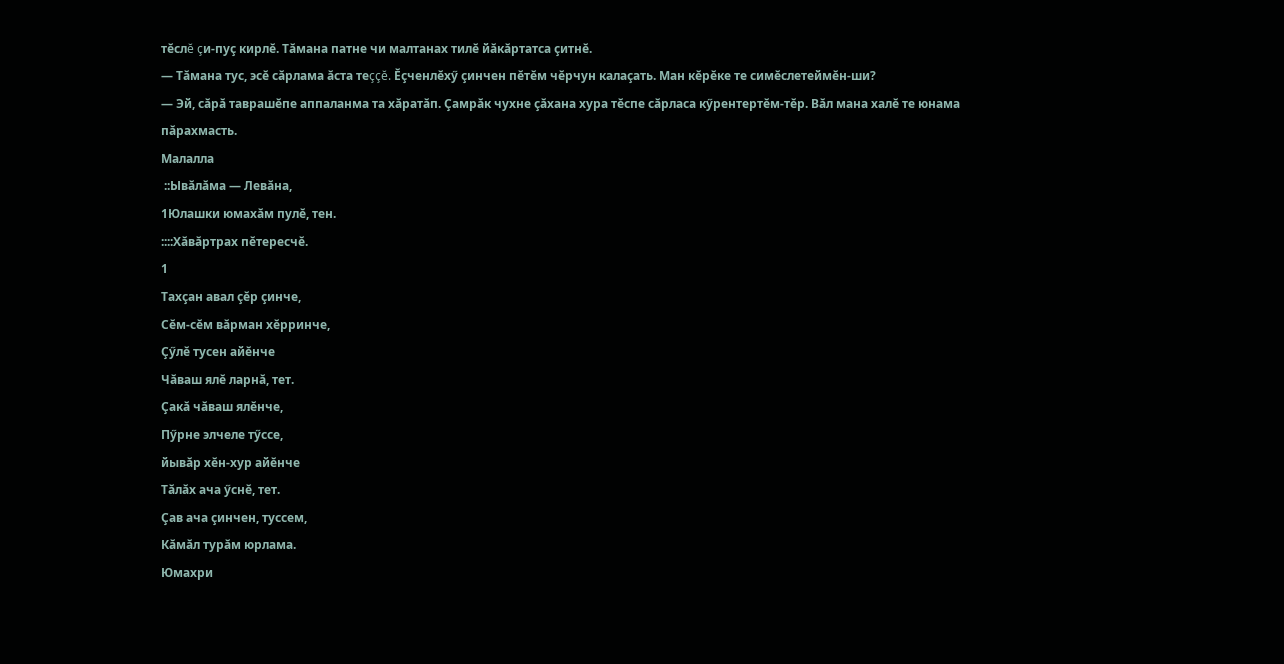тĕслĕ çи-пуç кирлĕ. Тăмана патне чи малтанах тилĕ йăкăртатса çитнĕ.
— Тăмана тус, эсĕ сăрлама ăста теççĕ. Ĕçченлĕхӳ çинчен пĕтĕм чĕрчун калаçать. Ман кĕрĕке те симĕслетеймĕн-ши?
— Эй, сăрă таврашĕпе аппаланма та хăратăп. Çамрăк чухне çăхана хура тĕспе сăрласа кӳрентертĕм-тĕр. Вăл мана халĕ те юнама пăрахмасть.
Малалла
 ::Ывăлăма — Левăна,
1Юлашки юмахăм пулĕ, тен.
::::Хăвăртрах пĕтересчĕ.
1
Тахçан авал çĕр çинче,
Сĕм-сĕм вăрман хĕрринче,
Çӳлĕ тусен айĕнче
Чăваш ялĕ ларнă, тет.
Çакă чăваш ялĕнче,
Пӳрне элчеле тӳссе,
йывăр хĕн-хур айĕнче
Тăлăх ача ӳснĕ, тет.
Çав ача çинчен, туссем,
Кăмăл турăм юрлама.
Юмахри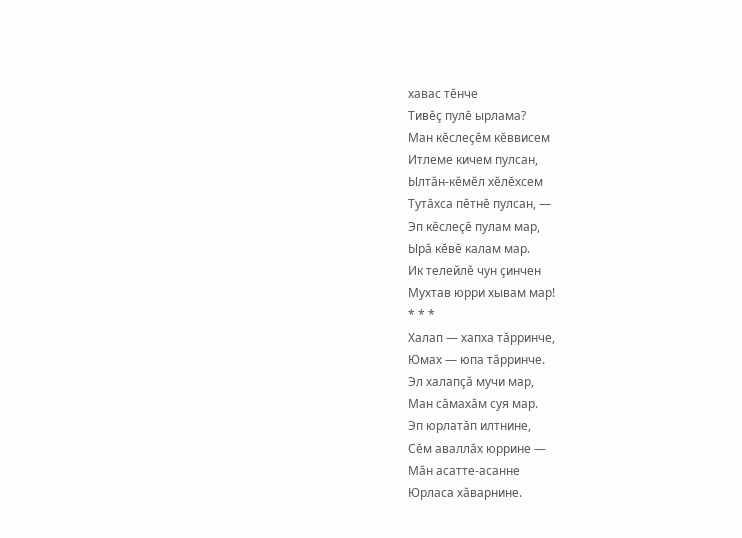хавас тĕнче
Тивĕç пулĕ ырлама?
Ман кĕслеçĕм кĕввисем
Итлеме кичем пулсан,
Ылтăн-кĕмĕл хĕлĕхсем
Тутăхса пĕтнĕ пулсан, —
Эп кĕслеçĕ пулам мар,
Ырă кĕвĕ калам мар.
Ик телейлĕ чун çинчен
Мухтав юрри хывам мар!
* * *
Халап — хапха тăрринче,
Юмах — юпа тăрринче.
Эл халапçă мучи мар,
Ман сăмахăм суя мар.
Эп юрлатăп илтнине,
Сĕм аваллăх юррине —
Мăн асатте-асанне
Юрласа хăварнине.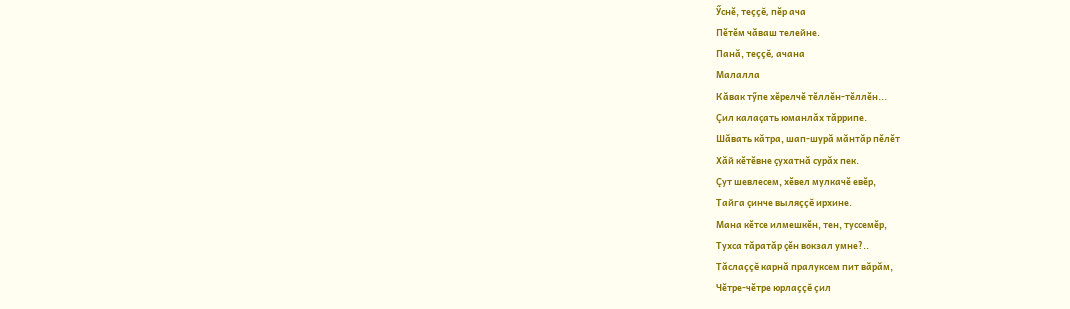Ӳснĕ, теççĕ, пĕр ача
Пĕтĕм чăваш телейне.
Панă, теççĕ, ачана
Малалла
Кăвак тӳпе хĕрелчĕ тĕллĕн-тĕллĕн...
Çил калаçать юманлăх тăррипе.
Шăвать кăтра, шап-шурă мăнтăр пĕлĕт
Хăй кĕтĕвне çухатнă сурăх пек.
Çут шевлесем, хĕвел мулкачĕ евĕр,
Тайга çинче выляççĕ ирхине.
Мана кĕтсе илмешкĕн, тен, туссемĕр,
Тухса тăратăр çĕн вокзал умне?..
Тăслаççĕ карнă пралуксем пит вăрăм,
Чĕтре-чĕтре юрлаççĕ çил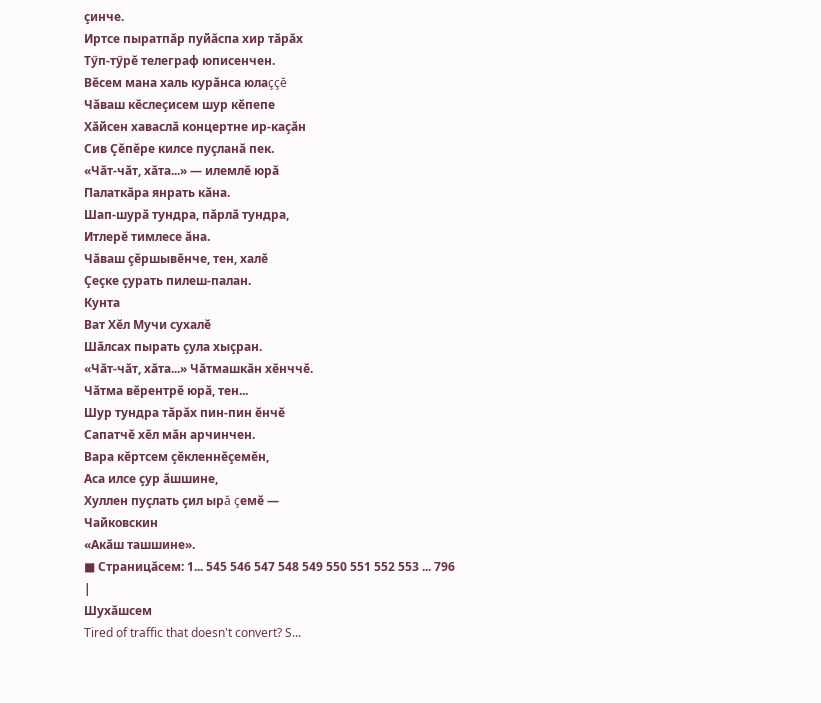çинче.
Иртсе пыратпăр пуйăспа хир тăрăх
Тӳп-тӳрĕ телеграф юписенчен.
Вĕсем мана халь курăнса юлаççĕ
Чăваш кĕслеçисем шур кĕпепе
Хăйсен хаваслă концертне ир-каçăн
Сив Çĕпĕре килсе пуçланă пек.
«Чăт-чăт, хăта...» — илемлĕ юрă
Палаткăра янрать кăна.
Шап-шурă тундра, пăрлă тундра,
Итлерĕ тимлесе ăна.
Чăваш çĕршывĕнче, тен, халĕ
Çеçке çурать пилеш-палан.
Кунта
Ват Хĕл Мучи сухалĕ
Шăлсах пырать çула хыçран.
«Чăт-чăт, хăта...» Чăтмашкăн хĕнччĕ.
Чăтма вĕрентрĕ юрă, тен...
Шур тундра тăрăх пин-пин ĕнчĕ
Сапатчĕ хĕл мăн арчинчен.
Вара кĕртсем çĕкленнĕçемĕн,
Аса илсе çур ăшшине,
Хуллен пуçлать çил ырă çемĕ —
Чайковскин
«Акăш ташшине».
■ Страницăсем: 1... 545 546 547 548 549 550 551 552 553 ... 796
|
Шухăшсем
Tired of traffic that doesn't convert? S...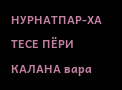НУРНАТПАР-ХА ТЕСЕ ПЁРИ КАЛАНА вара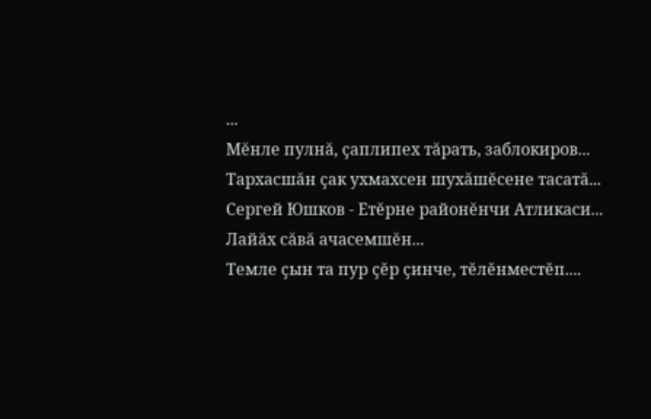...
Мĕнле пулнă, çаплипех тăрать, заблокиров...
Тархасшăн çак ухмахсен шухăшĕсене тасатă...
Сергей Юшков - Етĕрне районĕнчи Атликаси...
Лайăх сăвă ачасемшĕн...
Темле çын та пур çĕр çинче, тĕлĕнместĕп....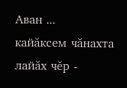Аван ...
кайăксем чăнахта лайăх чĕр -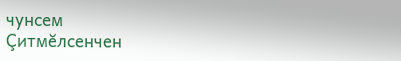чунсем
Çитмĕлсенчен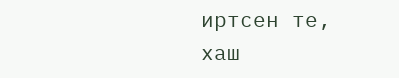иртсен те, хаш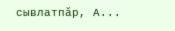сывлатпăр, А...